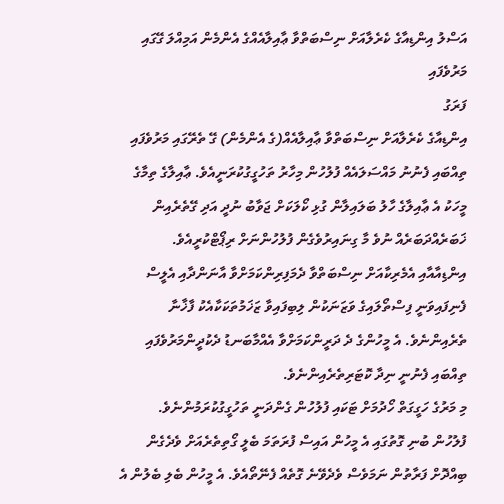އަސްލު އިންޑިއާގެ ކެރެލާއަށް ނިސްބަތްވާ ޢާއިލާއެއްގެ އެންމެން އަމިއްލަ ގޭގައި މަރުވެފައި
ފަރަގު
އިންޑިއާގެ ކެރެލާއަށް ނިސްބަތްވާ ޢާއިލާއެއް(ގެ އެންމެން) ގޭ ތެރޭގައި މަރުވެފައި ތިއްބައި ފެނުނު މައްސަލައެއް ފުލުހުން މިހާރު ތަހުގީގުކުރަނީއެވެ. ޢާއިލާގެ ތިމާގެ މީހަކު އެ ޢާއިލާގެ ހާލު ބަލައިލާން ގުޅި ކޯލަކަށް ޖަވާބު ނުދީ އަދި ގޭތެރެއިން ޚަބަރެއްދަބަރެއް ނުވެ މާ ގިނައިރުވެގެން ފުލުހުންނަށް ރިޕޯޓްކުރީއެވެ.
އިންޑިއާއާއި އެމެރިކާއަށް ނިސްބަތްވާ ދެމަފިރިންކަމަށްވާ އާނަންދާއި އެލީސް ފެނިފައިވަނީ ފިސްތޯލައިގެ ވަޒަނަކުން ލިބިފައިވާ ޒަޚަމުތަކަކާއެކު ފާޚާނާ ތެރެއިންނެވެ. އެ މީހުންގެ ދެ ދަރީންކަމަށްވާ އެއްމާބަނޑު ދެކުދީންމަރުވެފައި ތިއްބައި ފެނުނީ ނިދާ ކޮޓަރިތެރެއިންނެވެ.
މި މަރުގެ ހަގީގަތް ހޯދުމަށް ޓަކައި ފުލުހުން ގެންދަނީ ތަހުގީގުކުރަމުންނެވެ.
ފުލުހުން ބުނި ގޮތުގައި އެ މީހުން އައިސް ފުރަތަމަ ބެލީ ގޯތިތެރެއަށް ވެދެގެން ބިއްދޮށް ފަރާތުން ނަމަވެސް ވެދެވޭނެ ގޮތެއް ފެނޭތޯއެވެ. އެ މީހުން ބެލި ބެލުން އެ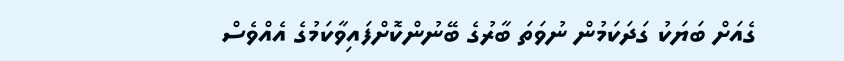ގެއަށް ބަޔަކު ގަދަކަމުން ނުވަތަ ބާރުގެ ބޭނުންކޮށްފައިވާކަމުގެ އެއްވެސް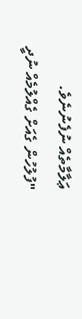ޢަލާމާތެއް ނުފެނުނެވެ.
"ފުލުހުން ގެއަށް ގެއްލުމެއް ނުދީ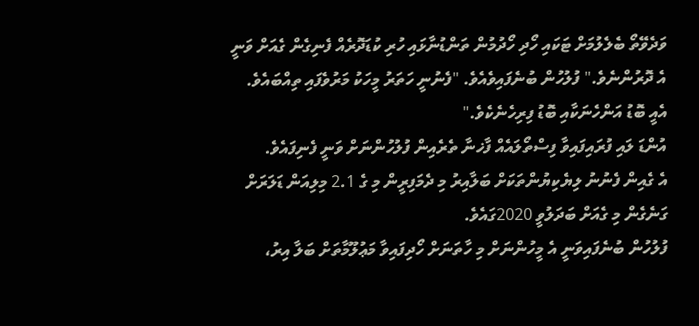ވަދެވޭތޯ ބެލެލުމަށް ޓަކައި ހޯދި ހޯދުމުން ތަންޑުނާޅައި ހުރި ކުޑަދޮރެއް ފެނިގެން ގެއަށް ވަނީ އެ ދޮރުންނެވެ." ފުލުހުން ބުނެފައިވެއެވެ. "ފެނުނީ ހަތަރު މީހަކު މަރުވެފައި ތިއްބައެވެ. އެއީ ބޮޑު އަންހެނަކާއި ބޮޑު ފިރިހެނެކެވެ."
އުންޑަ ލައި ފުރައިފައިވާ ފިސްތޯލައެއް ފާޚނާ ތެރެއިން ފުލުހުންނަށް ވަނީ ފެނިފައެވެ.
އެ ގެއިން ފެނުނު ލިޔެކިޔުންތަކަށް ބަލާއިރު މި ދެމަފިރީން މި ގެ 2.1 މިލިއަން ޑަލަރަށް ގަނެގެން މި ގެއަށް ބަދަލުވީ 2020ގައެވެ.
ފުލުހުން ބުނެފައިވަނީ އެ މީހުންނަށް މި ހާތަނަށް ހޯދިފައިވާ މަޢުލޫމާތަށް ބަލާ އިރު،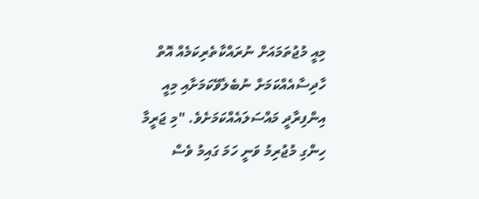މިއީ މުޖުތަމައަށް ނުރައްކާތެރިކަމެއް އޮތް ހާދިސާއެއްކަމަށް ނުބެލެވޭކަމަށާއި މިއީ އިންފިރާދީ މައްސަލައެއްކަމަށެވެ. "މި ޖަރީމާ ހިންގި މުޖުރިމު ވަނީ ހަމަ ގައިމު ވެސް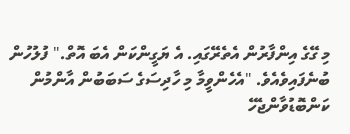މި ގޭގެ އިންފާރުން އެތެރޭގައި. އެ ޔަގީންކަން އެބަ އޮތް." ފުލުހުން ބުނެފައިވެއެވެ. "އެހެންވީމާ މި ހާދިސަގެ ސަބަބުން އާންމުން ކަންބޮޑުވާންޖެހޭ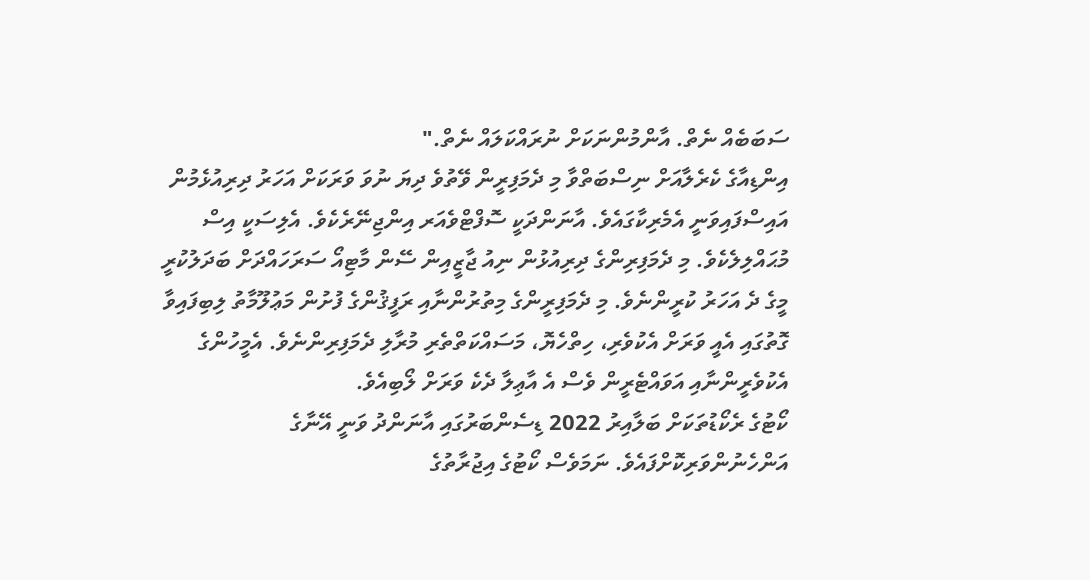ސަބަބެއް ނެތް. އާންމުންނަކަށް ނުރައްކަލައް ނެތް."
އިންޑިއާގެ ކެރެލާއަށް ނިސްބަތްވާ މި ދެމަފިރީން ވޭތުވެ ދިޔަ ނުވަ ވަރަކަށް އަހަރު ދިރިއުޅެމުން އައިސްފައިވަނީ އެމެރިކާގައެވެ. އާނަންދަކީ ސޮފްޓްވެއަރ އިންޖިނޭރެކެވެ. އެލިސަކީ އިސް މުޙައްލިލެކެވެ. މި ދެމަފިރިންގެ ދިރިއުޅުން ނިއު ޖާޒީއިން ސޭން މާޓިއޯ ސަރަހައްދަށް ބަދަލުކުރީ މީގެ ދެ އަހަރު ކުރީންނެވެ. މި ދެމަފިރީންގެ މިތުރުންނާއި ރަފީޤުންގެ ފުށުން މަޢުލޫމާތު ލިބިފައިވާ ގޮތުގައި އެއީ ވަރަށް އެކުވެރި، ހިތްހެޔޮ، މަސައްކަތްތެރި މުރާލި ދެމަފިރިންނެވެ. އެމީހުންގެ އެކުވެރީންނާއި އަވައްޓެރީން ވެސް އެ އާޢިލާ ދެކެ ވަރަށް ލޯބިއެވެ.
ކޯޓުގެ ރެކޯޑުތަކަށް ބަލާއިރު 2022 ޑިސެންބަރުގައި އާނަންދު ވަނީ އޭނާގެ
އަންހެނުންވަރިކޮށްފައެވެ. ނަމަވެސް ކޯޓުގެ އިޖުރާތުގެ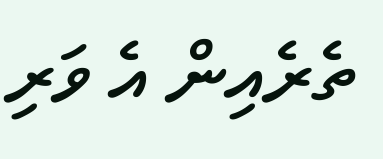ތެރެއިން އެ ވަރި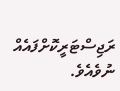ރަޖިސްޓަރީކޮށްފައެއް
ނުވެއެވެ.